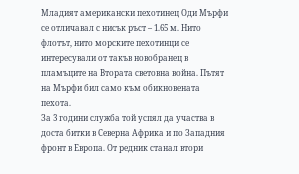Младият американски пехотинец Оди Мърфи се отличавал с нисък ръст – 1.65 м. Нито флотът, нито морските пехотинци се интересували от такъв новобранец в пламъците на Втората световна война. Пътят на Мърфи бил само към обикновената пехота.
За 3 години служба той успял да участва в доста битки в Северна Африка и по Западния фронт в Европа. От редник станал втори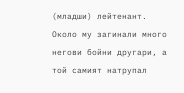(младши) лейтенант. Около му загинали много негови бойни другари, а той самият натрупал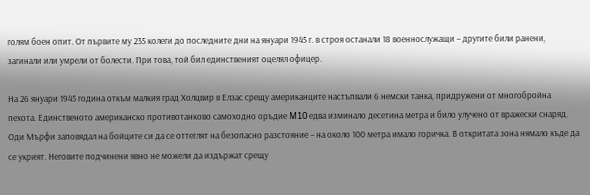голям боен опит. От първите му 235 колеги до последните дни на януари 1945 г. в строя останали 18 военнослужащи – другите били ранени, загинали или умрели от болести. При това, той бил единственият оцелял офицер.

На 26 януари 1945 година откъм малкия град Холцвир в Елзас срещу американците настъпвали 6 немски танка, придружени от многобройна пехота. Единственото американско противотанково самоходно оръдие M10 едва изминало десетина метра и било улучено от вражески снаряд. Оди Мърфи заповядал на бойците си да се оттеглят на безопасно разстояние – на около 100 метра имало горичка. В откритата зона нямало къде да се укрият. Неговите подчинени явно не можели да издържат срещу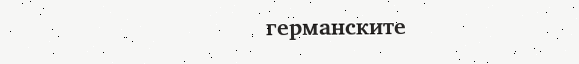германските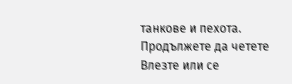танкове и пехота.
Продължете да четете
Влезте или се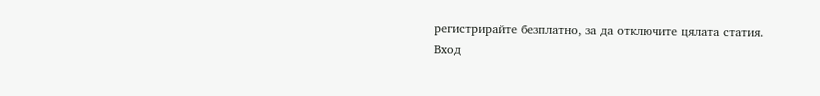регистрирайте безплатно, за да отключите цялата статия.
Вход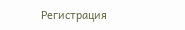Регистрация